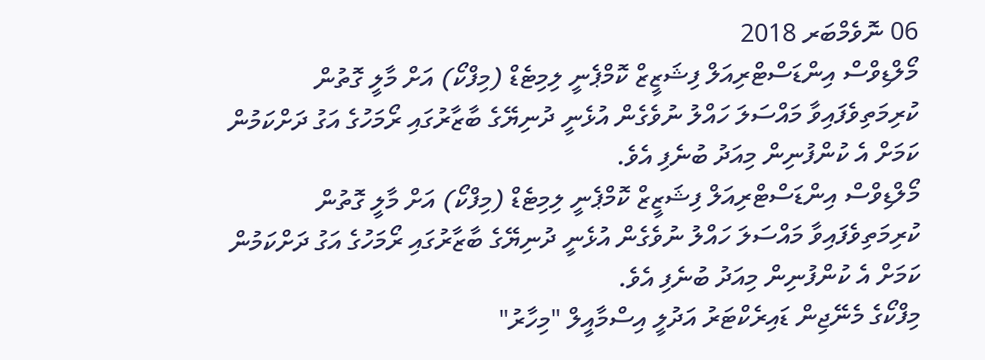06 ނޮވެމްބަރ 2018
މޯލްޑިވްސް އިންޑަސްޓްރިއަލް ފިޝަޒީޒް ކޮމްޕެނީ ލިމިޓެޑް (މިފްކޯ) އަށް މާލީ ގޮތުން ކުރިމަތިވެފައިވާ މައްސަލަ ހައްލު ނުވެގެން އުޅެނީ ދުނިޔޭގެ ބާޒާރުގައި ރޯމަހުގެ އަގު ދަށްކަމުން ކަމަށް އެ ކުންފުނިން މިއަދު ބުނެފި އެވެ.
މޯލްޑިވްސް އިންޑަސްޓްރިއަލް ފިޝަޒީޒް ކޮމްޕެނީ ލިމިޓެޑް (މިފްކޯ) އަށް މާލީ ގޮތުން ކުރިމަތިވެފައިވާ މައްސަލަ ހައްލު ނުވެގެން އުޅެނީ ދުނިޔޭގެ ބާޒާރުގައި ރޯމަހުގެ އަގު ދަށްކަމުން ކަމަށް އެ ކުންފުނިން މިއަދު ބުނެފި އެވެ.
މިފްކޯގެ މެނޭޖިން ޑައިރެކްޓަރު އަދުލީ އިސްމާއީލް "މިހާރު"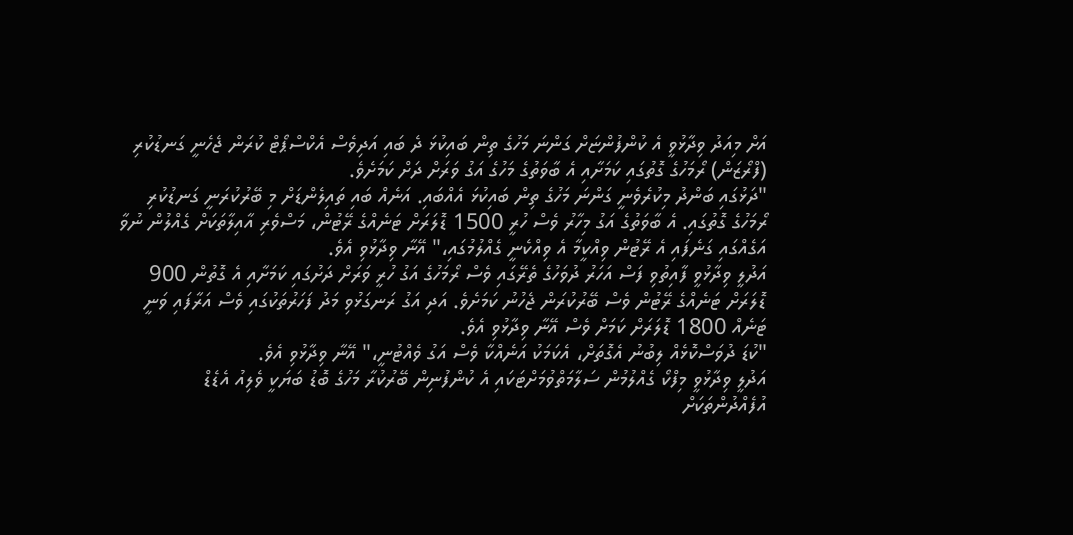އަށް މިއަދު ވިދާޅުވީ އެ ކުންފުންޏަށް ގަންނަ މަހުގެ ތިން ބައިކުޅަ ދެ ބައި އަދިވެސް އެކްސްޕޯޓް ކުރަން ޖެހެނީ ގަނޑުކުރި (ފްރޯޒަން) ރޯމަހުގެ ގޮތުގައި ކަމަށާއި އެ ބާވަތުގެ މަހުގެ އަގު ވަރަށް ދަށް ކަމަށެވެ.
"ދަޅުގައި ބަންދު މިކުރެވެނީ ގަންނަ މަހުގެ ތިން ބައިކުޅަ އެއްބައި. އަނެއް ބައި ތައިލެންޑަށް މި ބޭރުކުރަނީ ގަނޑުކުރި ރޯމަހުގެ ގޮތުގައި. އެ ބާވަތުގެ އަގު މިހާރު ވެސް ހުރީ 1500 ޑޮލަރަށް ޓަނެއްގެ ރޭޓުން، މަސްވެރި އާއިލާތަކަށް ގެއްލުން ނުވާ އަގެއްގައި ގަނެފައި އެ ރޭޓުން ވިއްކީމާ އެ ވިއްކެނީ ގެއްލުމުގައި،" އޭނާ ވިދާޅުވި އެވެ.
އަދުލީ ވިދާޅުވީ ފާއިތުވި ފަސް އަހަރު ދުވަހުގެ ތެރޭގައި ވެސް ރޯމަހުގެ އަގު ހުރީ ވަރަށް ދަށުގައި ކަމަށާއި އެ ގޮތުން 900 ޑޮލަރަށް ޓަނެއްގެ ރޭޓުން ވެސް ބޭރުކުރަން ޖެހުނު ކަމަށެވެ. އަދި އަގު ރަނގަޅުވި މަދު ފަހަރުތަކުގައި ވެސް އަރާފައި ވަނީ ޓަނެއް 1800 ޑޮލަރަށް ކަމަށް ވެސް އޭނާ ވިދާޅުވި އެވެ.
"ކުޑަ ދުވަސްކޮޅެއް ލިބުނު އެގޮތަށް، އެކަމަކު އަނެއްކާ ވެސް އަގު ވެއްޓުނީ،" އޭނާ ވިދާޅުވި އެވެ.
އަދުލީ ވިދާޅުވީ މިފްކޯ ގެއްލުމުން ސަލާމަތްވުމަށްޓަކައި އެ ކުންފުނިން ބޭރުކުރާ މަހުގެ ބޮޑު ބަޔަކީ ވެލިއު އެޑެޑް އުފެއްދުންތަކަށް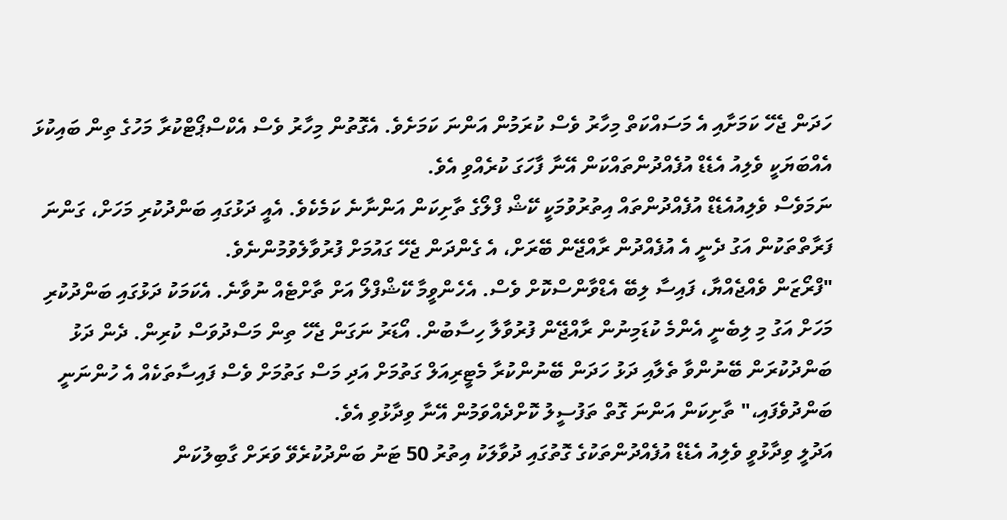ހަދަން ޖެހޭ ކަމަށާއި އެ މަސައްކަތް މިހާރު ވެސް ކުރަމުން އަންނަ ކަމަށެވެ. އެގޮތުން މިހާރު ވެސް އެކްސްޕޯޓްކުރާ މަހުގެ ތިން ބައިކުޅަ އެއްބަޔަކީ ވެލިއު އެޑެޑް އުފެއްދުންތައްކަން އޭނާ ފާހަގަ ކުރެއްވި އެވެ.
ނަމަވެސް ވެލިއުއެޑެޑް އުފެއްދުންތައް އިތުރުވުމަކީ ކޭޝް ފްލޯގެ ތާށިކަން އަންނާނެ ކަމެކެވެ. އެއީ ދަޅުގައި ބަންދުކުރި މަހަށް، ގަންނަ ފަރާތްތަކުން އަގު ދެނީ އެ އުފެއްދުން ރާއްޖޭން ބޭރަށް، އެ ގެންދަން ޖެހޭ ގައުމަށް ފުރުވާލެވުމުންނެވެ.
"ފްރޯޒަން ވެއްޖެއްޔާ، ފައިސާ ލިބޭ އެޑްވާންސްކޮށް ވެސް. އެހެންވީމާ ކޭޝްފްލޯ އަށް ތާށްޓެއް ނުވާނެ. އެކަމަކު ދަޅުގައި ބަންދުކުރި މަހަށް އަގު މި ލިބެނީ އެންމެ ކުޑަމިނުން ރާއްޖޭން ފުރުވާލާ ހިސާބުން. އޯޑަރު ނަގަން ޖެހޭ ތިން މަސްދުވަސް ކުރިން. ދެން ދަޅު ބަންދުކުރަން ބޭނުންވާ ތެލާއި ދަޅު ހަދަން ބޭނުންކުރާ މެޓީރިއަލް ގަތުމަށް އަދި މަސް ގަތުމަށް ވެސް ފައިސާތަކެއް އެ ހުންނަނީ ބަންދުވެފައި،" ތާށިކަން އަންނަ ގޮތް ތަފުސީލު ކޮށްދެއްވަމުން އޭނާ ވިދާޅުވި އެވެ.
އަދުލީ ވިދާޅުވީ ވެލިއު އެޑެޑް އުފެއްދުންތަކުގެ ގޮތުގައި ދުވާލަކު އިތުރު 50 ޓަނު ބަންދުކުރެވޭ ވަރަށް ގާބިލުކަން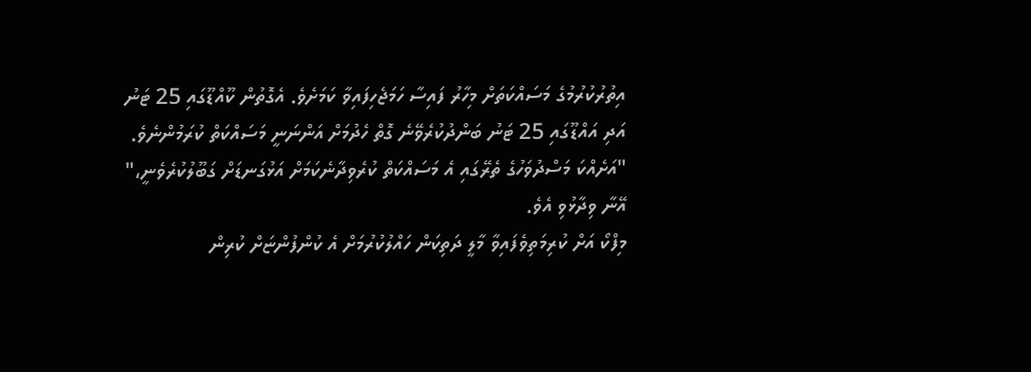އިތުރުކުރުމުގެ މަސައްކަތަށް މިހާރު ފައިސާ ހަމަޖެހިފައިވާ ކަމަށެވެ. އެގޮތުން ކޫއްޑޫގައި 25 ޓަނު އަދި އައްޑޫގައި 25 ޓަނު ބަންދުކުރެވޭނެ ގޮތް ހެދުމަށް އަންނަނީ މަސައްކަތް ކުރަމުންނެވެ.
"އަށެއްކަ މަސްދުވަހުގެ ތެރޭގައި އެ މަސައްކަތް ކުރެވިދާނެކަމަށް އަޅުގަނޑަށް ގަބޫލުކުރެވެނީ،" އޭނާ ވިދާޅުވި އެވެ.
މިފްކޯ އަށް ކުރިމަތިވެފައިވާ މާލީ ދަތިކަން ހައްލުކުރުމަށް އެ ކުންފުންޏަށް ކުރިން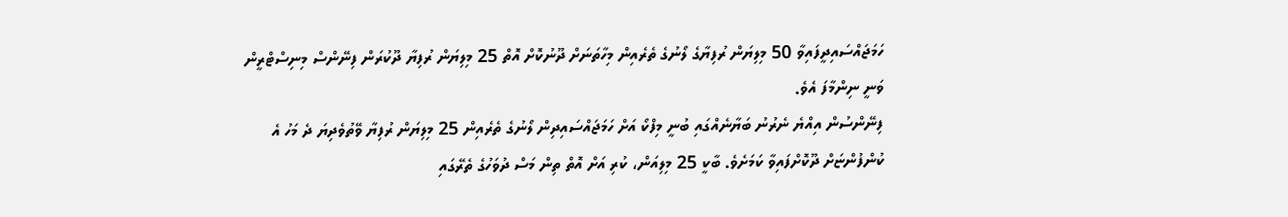ހަމަޖައްސައިދީފައިވާ 50 މިލިޔަން ރުފިޔާގެ ލޯނުގެ ތެރެއިން މިހާތަނަށް ދޫނުކޮށް އޮތް 25 މިލިޔަން ރުފިޔާ ދޫކުރަން ފިނޭންސް މިނިސްޓްރީން ވަނީ ނިންމާފަ އެވެ.
ފިނޭންސުން އިއްޔެ ނެރުނު ބަޔާނެއްގައި ބުނީ މިފްކޯ އަށް ހަމަޖައްސައިދިން ލޯނުގެ ތެރެއިން 25 މިލިޔަން ރުފިޔާ ވޭތުވެދިޔަ ދެ މަހު އެ ކުންފުންޏަށް ދޫކޮށްފައިވާ ކަމަށެވެ. ބާކީ 25 މިލިއަން، ކުރި އަށް އޮތް ތިން މަސް ދުވަހުގެ ތެރޭގައި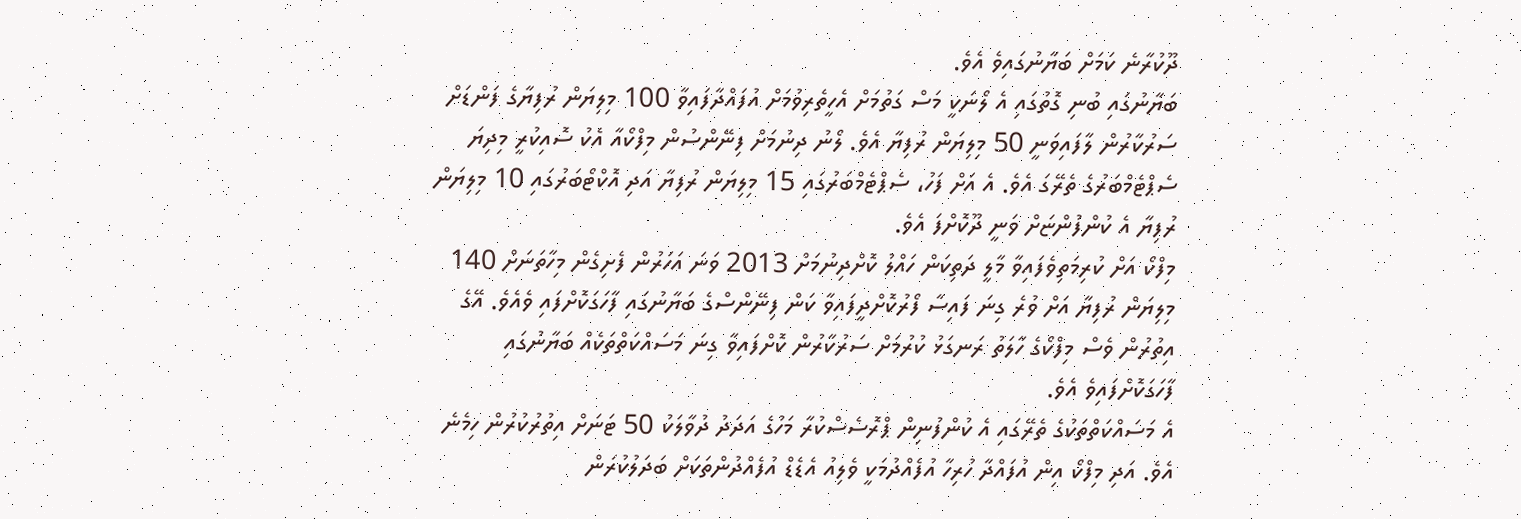ދޫކުރާނެ ކަމަށް ބަޔާނުގައިވެ އެވެ.
ބަޔާނުގައި ބުނި ގޮތުގައި އެ ލޯނަކީ މަސް ގަތުމަށް އެހީތެރިވުމަށް އުފައްދާފައިވާ 100 މިލިޔަން ރުފިޔާގެ ފަންޑަށް ސަރުކާރުން ލާފައިވަނީ 50 މިލިޔަން ރުފިޔާ އެވެ. ލޯނު ދިނުމަށް ފިނޭންސުން މިފްކޯއާ އެކު ސޮއިކުރީ މިދިޔަ ސެޕްޓެމްބަރުގެ ތެރޭގަ އެވެ. އެ އަށް ފަހު، ސެޕްޓެމްބަރުގައި 15 މިލިޔަން ރުފިޔާ އަދި އޮކްޓޯބަރުގައި 10 މިލިޔަން ރުފިޔާ އެ ކުންފުންޏަށް ވަނީ ދޫކޮށްފަ އެވެ.
މިފްކޯ އަށް ކުރިމަތިވެފައިވާ މާލީ ދަތިކަން ހައްލު ކޮށްދިނުމަށް 2013 ވަނަ އަހަރުން ފެށިގެން މިހާތަނަށް 140 މިލިޔަން ރުފިޔާ އަށް ވުރެ ގިނަ ފައިސާ ފޯރުކޮށްދީފައިވާ ކަން ފިނޭންސްގެ ބަޔާނުގައި ފާހަގަކޮށްފައި ވެއެވެ. އޭގެ އިތުރުން ވެސް މިފްކޯގެ ހާލަތު ރަނގަޅު ކުރުމަށް ސަރުކާރުން ކޮށްފައިވާ ގިނަ މަސައްކަތްތަކެއް ބަޔާނުގައި ފާހަގަކޮށްފައިވެ އެވެ.
އެ މަސައްކަތްތަކުގެ ތެރޭގައި އެ ކުންފުނިން ޕްރޮސެސްކުރާ މަހުގެ އަދަދު ދުވާލަކު 50 ޓަނަށް އިތުރުކުރުން ހިމެނެ އެވެ. އަދި މިފްކޯ އިން އުފައްދާ ހުރިހާ އުފެއްދުމަކީ ވެލިއު އެޑެޑް އުފެއްދުންތަކަށް ބަދަލުކުރަން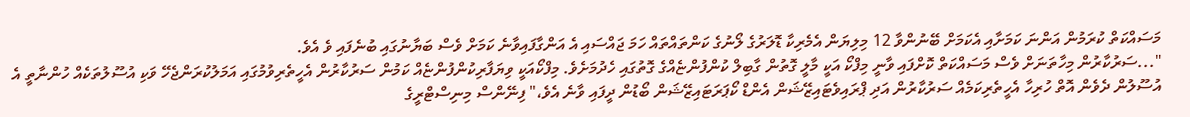މަސައްކަތް ކުރަމުން އަންނަ ކަމަށާއި އެކަމަށް ބޭނުންވާ 12 މިލިޔަން އެމެރިކާ ޑޮލަރުގެ ލޯނުގެ ކަންތައްތައް ހަމަ ޖައްސައި އެ އަންގާފައިވާނެ ކަމަށް ވެސް ބަޔާނުގައި ބުނެފައި ވެ އެވެ.
"...ސަރުކާރުން މިހާތަނަށް ވެސް މަސައްކަތް ކޮށްފައި ވާނީ މިފްކޯ އަކީ މާލީ ގޮތުން ގާބިލް ކުންފުންޏެއްގެ ގޮތުގައި ހެދުމަށެވެ. މިފްކޯއަކީ ވިޔަފާރިކުންފުންޏެއް ކަމުން ސަރުކާރުން އެހީތެރިވުމުގައި އަމަލުކުރަންޖެހޭ ވަކި އުސޫލުތަކެއް ހުންނާތީ އެ އުސޫލުން ދެވެން އޮތް ހުރިހާ އެހީތެރިކަމެއް ސަރުކާރުން އަދި ޕްރައިވެޓައިޒޭޝަން އެންޑް ކޯޕަރަޓައިޒޭޝަން ބޯޑުން ދީފައި ވާނެ އެވެ،" ފިނޭންސް މިނިސްޓްރީގެ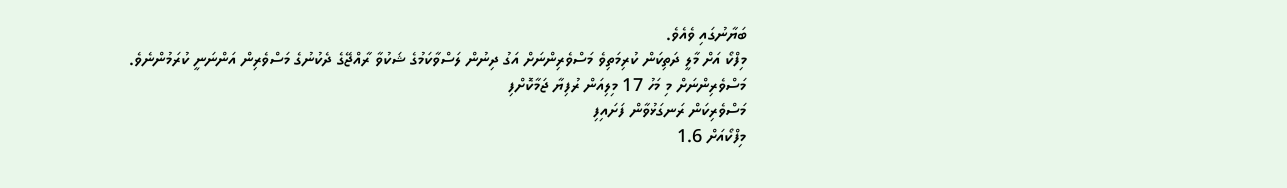ބަޔާނުގައި ވެއެވެ.
މިފްކޯ އަށް މާލީ ދަތިކަން ކުރިމަތިވެ މަސްވެރިންނަށް އަގު ދިނުން ލަސްވާކަމުގެ ޝަކުވާ ރާއްޖޭގެ ދެކުނުގެ މަސްވެރިން އަންނަނީ ކުރަމުންނެވެ.
މަސްވެރިންނަށް މި މަހު 17 މިލިއަން ރުފިޔާ ޖަމާކޮށްފި
މަސްވެރިކަން ރަނގަޅުވާން ފަށައިފި
މިފްކޯއަށް 1.6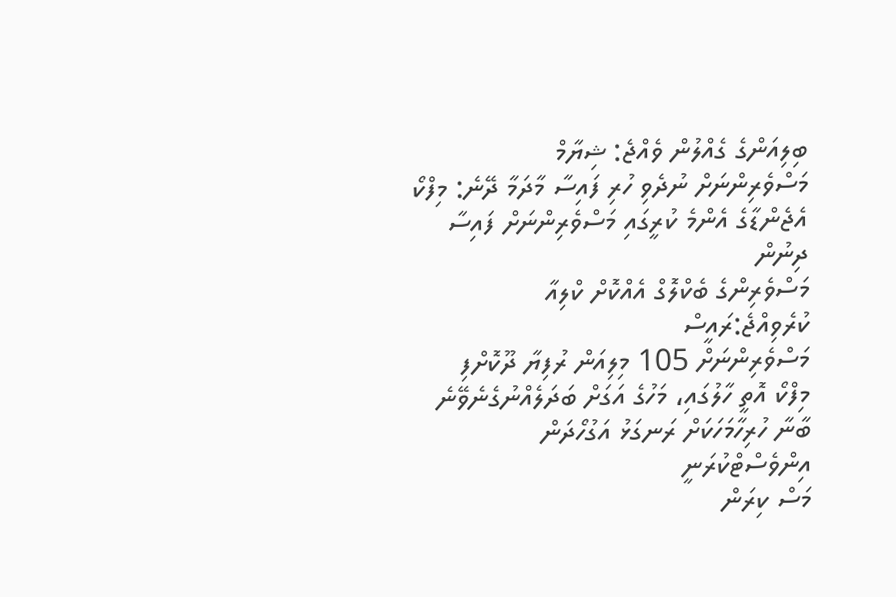ބިލިއަންގެ ގެއްލުން ވެއްޖެ: ޝިޔާމް
މަސްވެރިންނަށް ނުދެވި ހުރި ފައިސާ މާދަމާ ދޭނެ: މިފްކޯ
އެޖެންޑާގެ އެންމެ ކުރީގައި މަސްވެރިންނަށް ފައިސާ ދިނުން
މަސްވެރިންގެ ބެކްލޮގް އެއްކޮށް ކްލިއާ ކުރެވިއްޖެ:ރައީސް
މަސްވެރިންނަށް 105 މިލިއަން ރުފިޔާ ދޫކޮށްފި
މިފްކޯ އޮތީ ހާލުގައި، މަހުގެ އަގަށް ބަދަލެއްނުގެނެވޭނެ
ބާނާ ހުރިހާމަހަކަށް ރަނގަޅު އަގުހޯދަން އިންވެސްޓްކުރަނީ
މަސް ކިރަން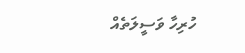ހުރިހާ ވަސީލަތެއް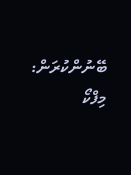ބޭނުންކުރަން: މިފްކޯ